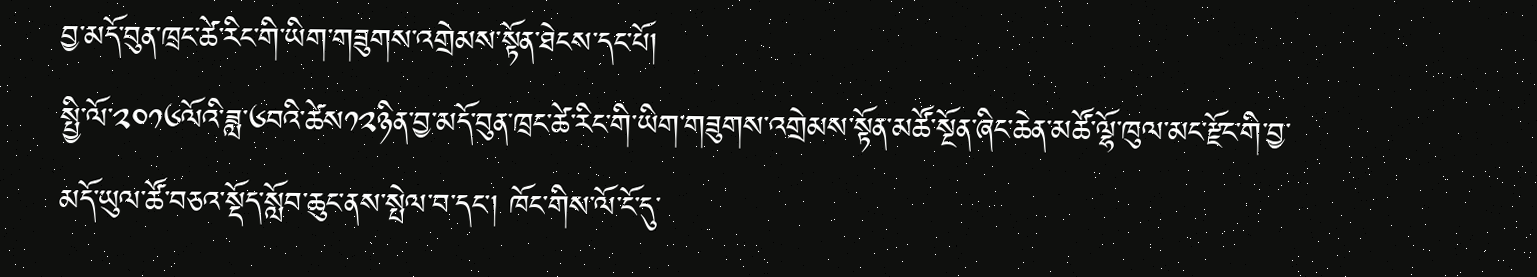བྱ་མདོ་བུན་ཁྲང་ཚེ་རིང་གི་ཡིག་གཟུགས་འགྲེམས་སྟོན་ཐེངས་དང་པོ།
སྤྱི་ལོ་༢༠༡༦ལོའི་ཟླ་༦བའི་ཚེས༡༢ཉིན་བྱ་མདོ་བུན་ཁྲང་ཚེ་རིང་གི་ཡིག་གཟུགས་འགྲེམས་སྟོན་མཚོ་སྔོན་ཞིང་ཆེན་མཚོ་ལྷོ་ཁུལ་མང་རྫོང་གི་བྱ་མདོ་ཡུལ་ཚོ་བཅའ་སྡོད་སློབ་ཆུང་ནས་སྤེལ་བ་དང་། ཁོང་གིས་ལོ་ངོ་དུ་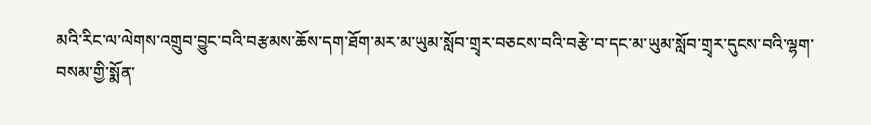མའི་རིང་ལ་ལེགས་འགྲུབ་བྱུང་བའི་བརྩམས་ཆོས་དག་ཐོག་མར་མ་ཡུམ་སློབ་གྲྭར་བཅངས་བའི་བརྩེ་བ་དང་མ་ཡུམ་སློབ་གྲྭར་དུངས་བའི་ལྷག་བསམ་གྱི་སྨོན་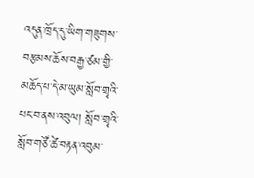འདུན་ཁྲོད་དུ་ཡིག་གཟུགས་བརྩམས་ཆོས་བརྒྱ་ཙམ་གྱི་མཆོད་པ་དེ་མ་ཡུམ་སློབ་གྲྭའི་པང་བ་ནས་འབུལ། སློབ་གྲྭའི་སློབ་གཙོ་ཚེ་བརྟན་འབུམ་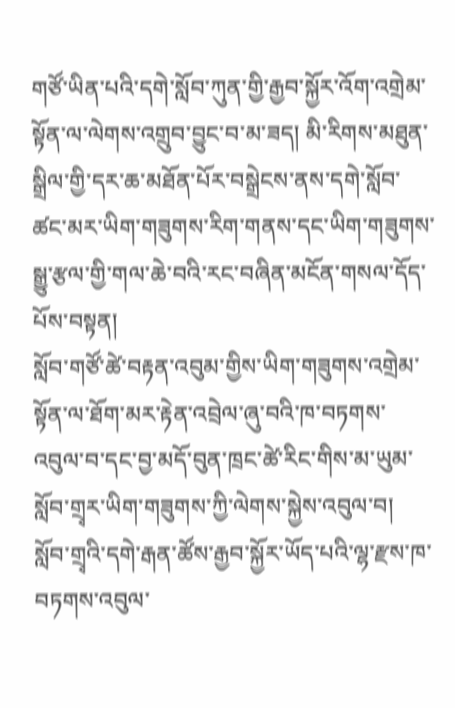གཙོ་ཡིན་པའི་དགེ་སློབ་ཀུན་གྱི་རྒྱབ་སྐྱོར་འོག་འགྲེམ་སྟོན་ལ་ལེགས་འགྲུབ་བྱུང་བ་མ་ཟད། མི་རིགས་མཐུན་སྒྲིལ་གྱི་དར་ཆ་མཐོན་པོར་བསྒྲེངས་ནས་དགེ་སློབ་ཚང་མར་ཡིག་གཟུགས་རིག་གནས་དང་ཡིག་གཟུགས་སྒྱུ་རྩལ་གྱི་གལ་ཆེ་བའི་རང་བཞིན་མངོན་གསལ་དོད་པོས་བསྟན།
སློབ་གཙོ་ཚེ་བརྟན་འབུམ་གྱིས་ཡིག་གཟུགས་འགྲེམ་སྟོན་ལ་ཐོག་མར་རྟེན་འབྲེལ་ཞུ་བའི་ཁ་བཏགས་འབུལ་བ་དང་བྱ་མདོ་བུན་ཁྲང་ཚེ་རིང་གིས་མ་ཡུམ་སློབ་གྲྭར་ཡིག་གཟུགས་ཀྱི་ལེགས་སྐྱེས་འབུལ་བ།
སློབ་གྲྭའི་དགེ་རྒན་ཚོས་རྒྱབ་སྐྱོར་ཡོད་པའི་ལྷ་རྫས་ཁ་བཏགས་འབུལ་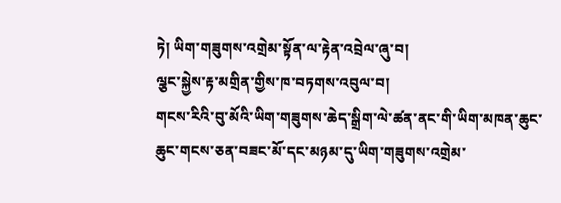ཏེ། ཡིག་གཟུགས་འགྲེམ་སྟོན་ལ་རྟེན་འབྲེལ་ཞུ་བ།
ལྕང་སྐྱེས་རྟ་མགྲིན་གྱིས་ཁ་བཏགས་འབུལ་བ།
གངས་རིའི་བུ་མོའི་ཡིག་གཟུགས་ཆེད་སྒྲིག་ལེ་ཚན་ནང་གི་ཡིག་མཁན་ཆུང་ཆུང་གངས་ཅན་བཟང་མོ་དང་མཉམ་དུ་ཡིག་གཟུགས་འགྲེམ་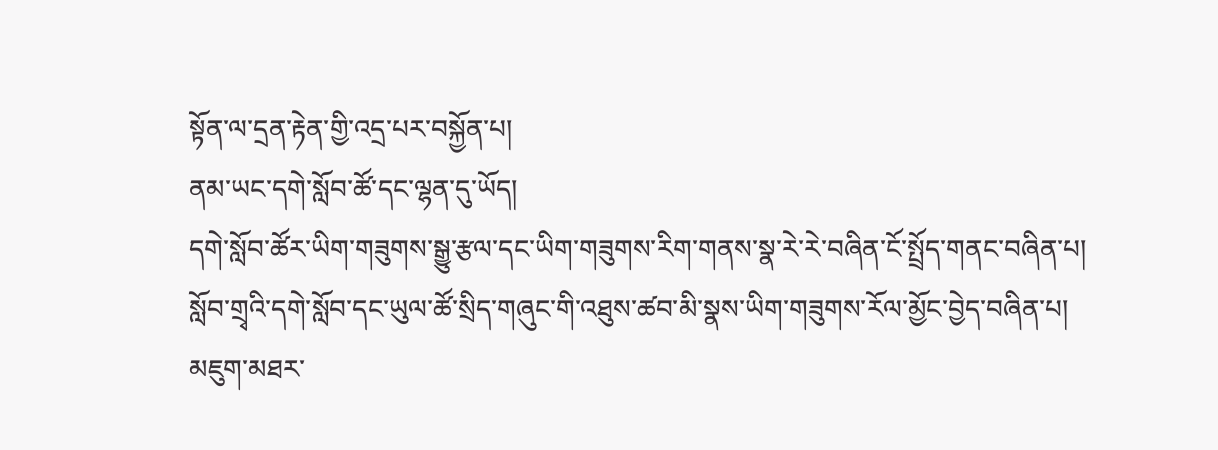སྟོན་ལ་དྲན་རྟེན་གྱི་འདྲ་པར་བསྐྱོན་པ།
ནམ་ཡང་དགེ་སློབ་ཚོ་དང་ལྷན་དུ་ཡོད།
དགེ་སློབ་ཚོར་ཡིག་གཟུགས་སྒྱུ་རྩལ་དང་ཡིག་གཟུགས་རིག་གནས་སྣ་རེ་རེ་བཞིན་ངོ་སྤྲོད་གནང་བཞིན་པ།
སློབ་གྲྭའི་དགེ་སློབ་དང་ཡུལ་ཚོ་སྲིད་གཞུང་གི་འཐུས་ཚབ་མི་སྣས་ཡིག་གཟུགས་རོལ་མྱོང་བྱེད་བཞིན་པ།
མཇུག་མཐར་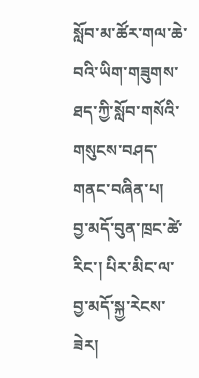སློབ་མ་ཚོར་གལ་ཆེ་བའི་ཡིག་གཟུགས་ཐད་ཀྱི་སློབ་གསོའི་གསུངས་བཤད་གནང་བཞིན་པ།
བྱ་མདོ་བུན་ཁྲང་ཚེ་རིང་། པིར་མིང་ལ་བྱ་མདོ་སྐྱ་རེངས་ཟེར།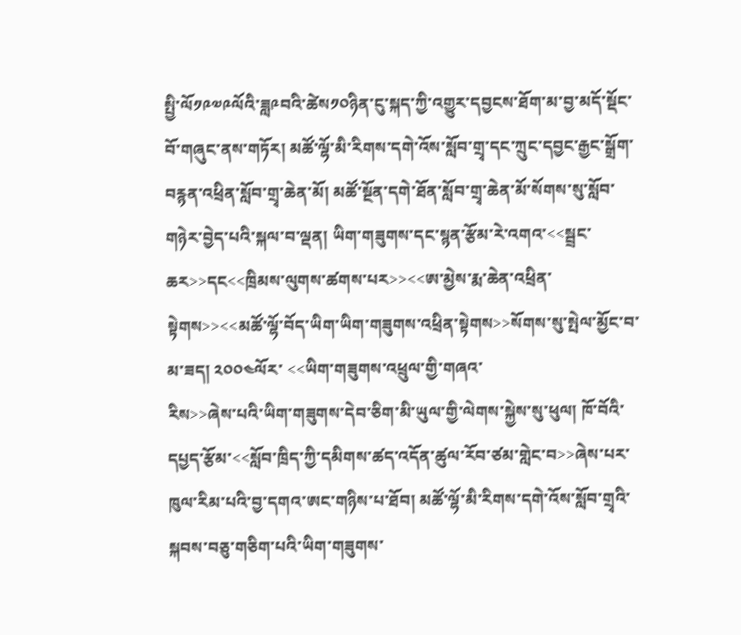སྤྱི་ལོ༡༩༧༩ལོའི་ཟླ༩བའི་ཚེས༡༠ཉིན་ངུ་སྐད་ཀྱི་འགྱུར་དབྱངས་ཐོག་མ་བྱ་མདོ་སྡོང་བོ་གཞུང་ནས་གཏོར། མཚོ་ལྷོ་མི་རིགས་དགེ་འོས་སློབ་གྲྭ་དང་ཀྲུང་དབྱང་རྒྱང་སྒྲོག་བརྙན་འཕྲིན་སློབ་གྲྭ་ཆེན་མོ། མཚོ་སྔོན་དགེ་ཐོན་སློབ་གྲྭ་ཆེན་མོ་སོགས་སུ་སློབ་གཉེར་བྱེད་པའི་སྐལ་བ་ལྡན། ཡིག་གཟུགས་དང་སྙན་རྩོམ་རེ་འགའ་<<སྦྲང་ཆར>>དང<<ཁྲིམས་ལུགས་ཚགས་པར>><<ཨ་མྱེས་རྨ་ཆེན་འཕྲིན་སྟེགས>><<མཚོ་ལྷོ་བོད་ཡིག་ཡིག་གཟུགས་འཕྲིན་སྟེགས>>སོགས་སུ་སྤེལ་མྱོང་བ་མ་ཟད། ༢༠༠༤ལོར་ <<ཡིག་གཟུགས་འཕྲུལ་གྱི་གཞའ་
རིས>>ཞེས་པའི་ཡིག་གཟུགས་དེབ་ཅིག་མི་ཡུལ་གྱི་ལེགས་སྐྱེས་སུ་ཕུལ། ཁོ་བོའི་དཔྱད་རྩོམ་<<སློབ་ཁྲིད་ཀྱི་དམིགས་ཚད་འདོན་ཚུལ་རོབ་ཙམ་གླེང་བ>>ཞེས་པར་ཁུལ་རིམ་པའི་བྱ་དགའ་ཨང་གཉིས་པ་ཐོབ། མཚོ་ལྷོ་མི་རིགས་དགེ་འོས་སློབ་གྲྭའི་སྐབས་བཅུ་གཅིག་པའི་ཡིག་གཟུགས་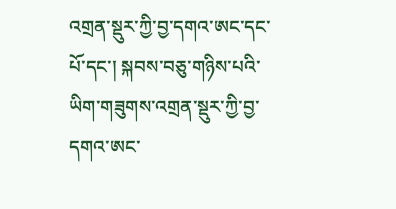འགྲན་སྡུར་ཀྱི་བྱ་དགའ་ཨང་དང་པོ་དང་། སྐབས་བཅུ་གཉིས་པའི་ཡིག་གཟུགས་འགྲན་སྡུར་ཀྱི་བྱ་དགའ་ཨང་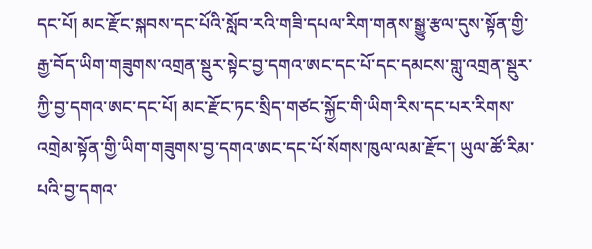དང་པོ། མང་རྫོང་སྐབས་དང་པོའི་སློབ་རའི་གཟི་དཔལ་རིག་གནས་སྒྱུ་རྩལ་དུས་སྟོན་གྱི་རྒྱ་བོད་ཡིག་གཟུགས་འགྲན་སྡུར་སྟེང་བྱ་དགའ་ཨང་དང་པོ་དང་དམངས་གླུ་འགྲན་སྡུར་ཀྱི་བྱ་དགའ་ཨང་དང་པོ། མང་རྫོང་ཏང་སྲིད་གཙང་སྐྱོང་གི་ཡིག་རིས་དང་པར་རིགས་འགྲེམ་སྟོན་གྱི་ཡིག་གཟུགས་བྱ་དགའ་ཨང་དང་པོ་སོགས་ཁུལ་ལམ་རྫོང་། ཡུལ་ཚོ་རིམ་པའི་བྱ་དགའ་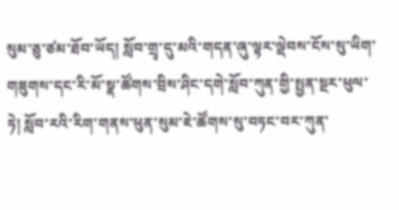སུམ་ཅུ་ཙམ་ཐོབ་ཡོད། སློབ་གྲྭ་དུ་མའི་གདན་ཞུ་ལྟར་ལྡེབས་ངོས་སུ་ཡིག་གཟུགས་དང་རི་མོ་སྣ་ཚོགས་བྲིས་ཤིང་དགེ་སློབ་ཀུན་གྱི་སྤྱན་སྔར་ཕུལ་ཏེ། སློབ་རའི་རིག་གནས་ཕུན་སུམ་ཇེ་ཚོགས་སུ་བཏང་བར་ཀུན་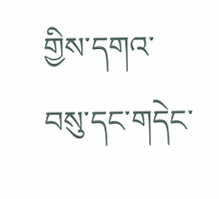གྱིས་དགའ་བསུ་དང་གདེང་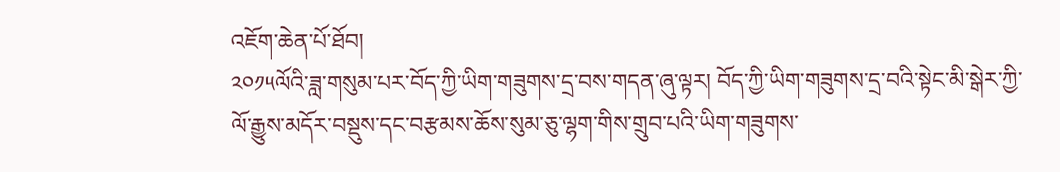འཇོག་ཆེན་པོ་ཐོབ།
༢༠༡༥ལོའི་ཟླ་གསུམ་པར་བོད་ཀྱི་ཡིག་གཟུགས་དྲ་བས་གདན་ཞུ་ལྟར། བོད་ཀྱི་ཡིག་གཟུགས་དྲ་བའི་སྟེང་མི་སྒེར་ཀྱི་ལོ་རྒྱུས་མདོར་བསྡུས་དང་བརྩམས་ཆོས་སུམ་ཅུ་ལྷག་གིས་གྲུབ་པའི་ཡིག་གཟུགས་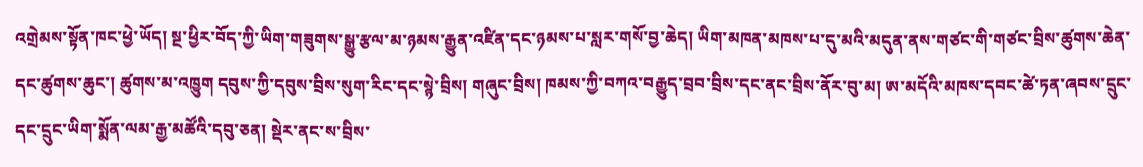འགྲེམས་སྟོན་ཁང་ཕྱེ་ཡོད། སྔ་ཕྱིར་བོད་ཀྱི་ཡིག་གཟུགས་སྒྱུ་རྩལ་མ་ཉམས་རྒྱུན་འཛིན་དང་ཉམས་པ་སླར་གསོ་བྱ་ཆེད། ཡིག་མཁན་མཁས་པ་དུ་མའི་མདུན་ནས་གཙང་གི་གཙང་བྲིས་ཚུགས་ཆེན་དང་ཚུགས་ཆུང་། ཚུགས་མ་འཁྱུག དབུས་ཀྱི་དབུས་བྲིས་སུག་རིང་དང་སྙེ་བྲིས། གཞུང་བྲིས། ཁམས་ཀྱི་བཀའ་བརྒྱུད་བྲབ་བྲིས་དང་ནང་བྲིས་ནོར་བུ་མ། ཨ་མདོའི་མཁས་དབང་ཚེ་ཏན་ཞབས་དྲུང་དང་དྲུང་ཡིག་སྨོན་ལམ་རྒྱ་མཚོའི་དབུ་ཅན། སྡེར་ནང་ས་བྲིས་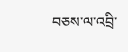བཅས་ལ་འབྲི་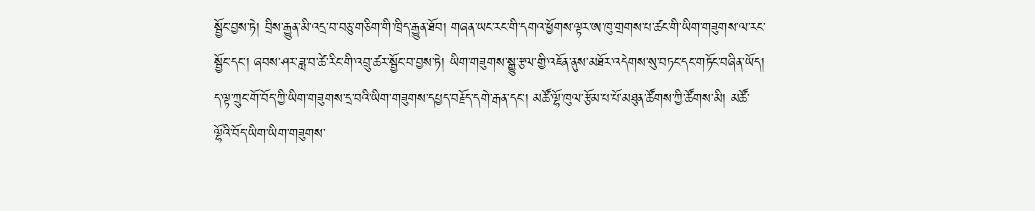སྦྱོང་བྱས་ཏེ། བྲིས་རྒྱུན་མི་འདྲ་བ་བཅུ་གཅིག་གི་ཁྲིད་རྒྱུན་ཐོབ། གཞན་ཡང་རང་གི་དགའ་ཕྱོགས་ལྟར་ཨ་ཁུ་གྲགས་པ་ཚང་གི་ཡིག་གཟུགས་ལ་རང་སྦྱོང་དང་། ཞབས་ཤར་ཟླ་བ་ཚེ་རིང་གི་འབྲུ་ཚར་སྦྱོང་བ་བྱས་ཏེ། ཡིག་གཟུགས་སྒྱུ་རྩལ་གྱི་འཇོན་ནུས་མཐོར་འདེགས་སུ་བཏང་དང་གཏོང་བཞིན་ཡོད། ད་ལྟ་ཀྲུང་གོ་བོད་ཀྱི་ཡིག་གཟུགས་དྲ་བའི་ཡིག་གཟུགས་དཔྱད་བརྗོད་དགེ་རྒན་དང་། མཚོ་ལྷོ་ཁུལ་རྩོམ་པ་པོ་མཐུན་ཚོགས་ཀྱི་ཚོགས་མི། མཚོ་ལྷོའི་བོད་ཡིག་ཡིག་གཟུགས་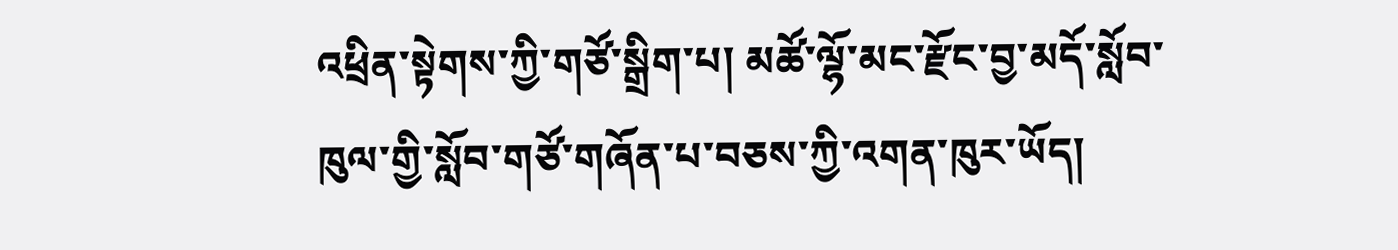འཕྲིན་སྟེགས་ཀྱི་གཙོ་སྒྲིག་པ། མཚོ་ལྷོ་མང་རྫོང་བྱ་མདོ་སློབ་ཁུལ་གྱི་སློབ་གཙོ་གཞོན་པ་བཅས་ཀྱི་འགན་ཁུར་ཡོད།